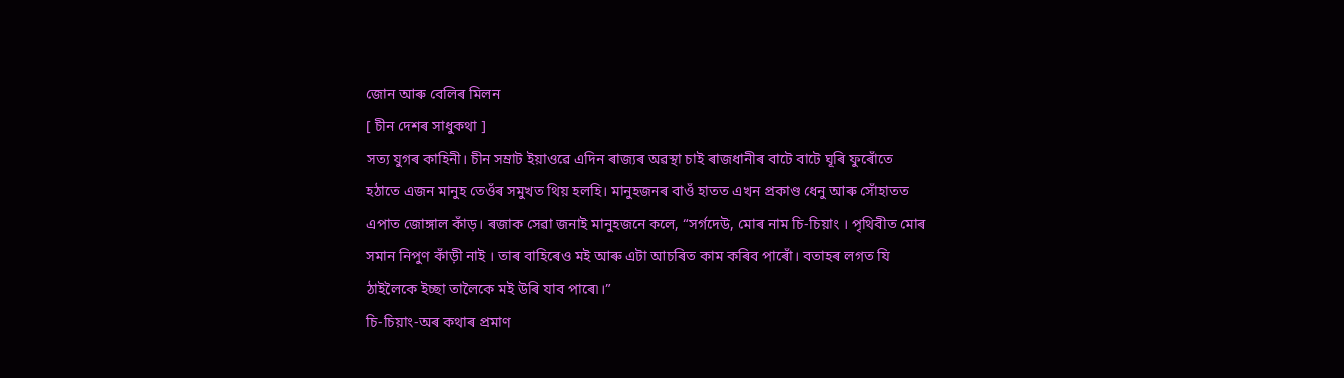জোন আৰু বেলিৰ মিলন
[ চীন দেশৰ সাধুকথা ]
সত্য যুগৰ কাহিনী। চীন সম্রাট ইয়াওৱে এদিন ৰাজ্যৰ অৱস্থা চাই ৰাজধানীৰ বাটে বাটে ঘূৰি ফুৰোঁতে হঠাতে এজন মানুহ তেওঁৰ সমুখত থিয় হলহি। মানুহজনৰ বাওঁ হাতত এখন প্রকাণ্ড ধেনু আৰু সোঁহাতত এপাত জোঙ্গাল কাঁড়। ৰজাক সেৱা জনাই মানুহজনে কলে, “সৰ্গদেউ, মোৰ নাম চি-চিয়াং । পৃথিবীত মোৰ সমান নিপুণ কাঁড়ী নাই । তাৰ বাহিৰেও মই আৰু এটা আচৰিত কাম কৰিব পাৰোঁ। বতাহৰ লগত যি ঠাইলৈকে ইচ্ছা তালৈকে মই উৰি যাব পাৰে৷।”
চি-চিয়াং-অৰ কথাৰ প্ৰমাণ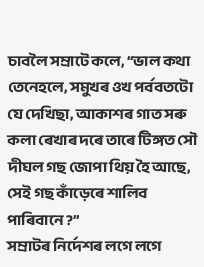চাবলৈ সম্রাটে কলে, “ভাল কথা তেনেহলে, সমুখৰ ওখ পৰ্ববতটো যে দেখিছা, আকাশৰ গাত সৰু কলা ৰেখাৰ দৰে তাৰে টিঙ্গত সৌ দীঘল গছ জোপা থিয় হৈ আছে, সেই গছ কাঁড়েৰে শালিব পাৰিবানে ?”
সম্ৰাটৰ নিৰ্দেশৰ লগে লগে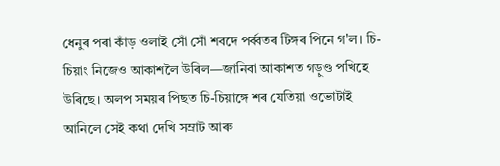ধেনুৰ পৰা কাঁড় ওলাই সোঁ সোঁ শবদে পর্ব্বতৰ টিঙ্গৰ পিনে গ'ল। চি-চিয়াং নিজেও আকাশলৈ উৰিল—জানিবা আকাশত গড়ুণ্ড পখিহে উৰিছে। অলপ সময়ৰ পিছত চি-চিয়াঙ্গে শৰ যেতিয়া ওভোটাই আনিলে সেই কথা দেখি সম্রাট আৰু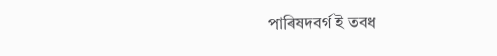পাৰিষদবর্গ ই তবধ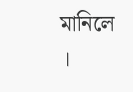মানিলে ।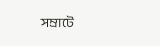সম্রাটে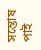সন্তোষ পাই